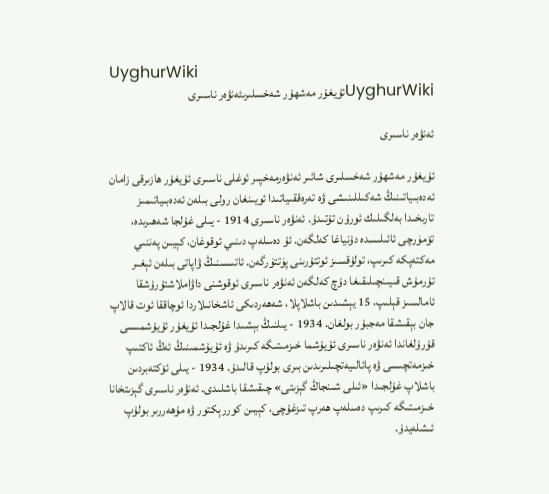UyghurWiki
UyghurWikiئۇيغۇر مەشھۇر شەخسلىرىئەنۋەر ناسىرى

ئەنۋەر ناسىرى

ئۇيغۇر مەشھۇر شەخسلىرى شائىر ئەنۋەرمەخپىر ئوغلى ناسىرى ئۇيغۇر ھازىرقى زامان ئەدەبىياتىنىڭ شەكىللىنىشى ۋە تەرەققىياتىدا ئويىنغان رولى بىلەن ئەدەبىياتىمىز تارىخىدا بەلگىلىك ئورۇن تۇتىدۇ. ئەنۋەر ناسىرى 1914 - يىلى غۇلجا شەھىرىدە، تۆمۈرچى ئائىلىسدە دۇنياغا كەلگەن. ئۇ دەسلەپ دىنىي ئوقوغان، كېيىن پەننىي مەكتەپكە كىرىپ، تولۇقسىز ئوتتۇرىنى پۈتتۈرگەن. ئاتىسىنىڭ ۋاپاتى بىلەن ئېغىر تۇرمۇش قىيىنچىلىقىغا دۇچ كەلگەن ئەنۋەر ناسىرى ئوقوشنى داۋاملاشتۇرۇشقا ئامالسىز قېلىپ، 15 يېشىدىن باشلاپلا، شەھەردىكى ئاشخانىلاردا ئوچاققا ئوت قالاپ جان بېقىشقا مەجبۇر بولغان. 1934 - يىلنىڭ بېشىدا غۇلجىدا ئۇيغۇر ئۇيۇشمىسى قۇرۇلغاندا ئەنۋەر ناسىرى ئۇيۇشما خىزمىتىگە كىرىدۇ ۋە ئۇيۇشمىنىڭ ئەڭ ئاكتىپ خىزمەتچىسى ۋە پائالىيەتچىلىرىدىن بىرى بولۇپ قالىدۇ. 1934 - يىلى ئۆكتەبردىن باشلاپ غۇلجىدا «ئىلى شىنجاڭ گېزىتى» چىقىشقا باشلىدى. ئەنۋەر ناسىرى گېزىتخانا خىزمىتىگە كىرىپ دەسلەپ ھەرپ تىزغۇچى، كېيىن كوررېكتور ۋە مۇھەررىر بولۇپ ئىشلەيدۇ.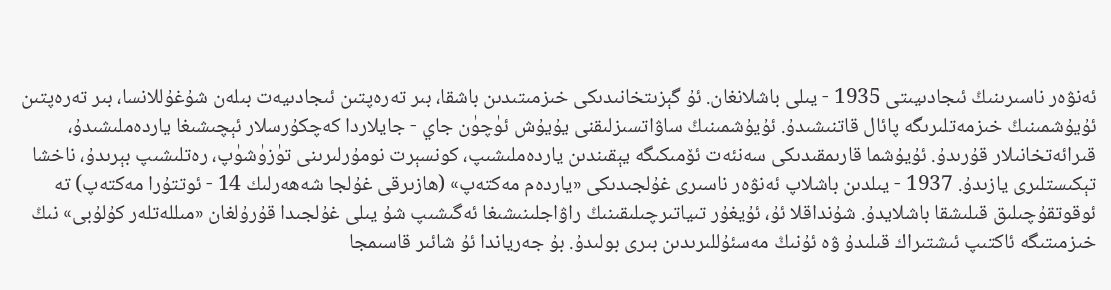ئەنۋەر ناسىرىنىڭ ئىجادىيىتى 1935 - يىلى باشلانغان. ئۇ گېزىتخانىدىكى خىزمىتىدىن باشقا، بىر تەرەپتىن ئىجادىيەت بىلەن شۇغۇللانسا، بىر تەرەپتىن ئۇيۇشمىنىڭ خىزمەتلىرىگە پائال قاتنىشىدۇ. ئۇيۇشمىنىڭ ساۋاتسىزلىقنى يۇيۇش ئۈچۈن جاي - جايلاردا كەچكۇرسلار ئېچىشىغا ياردەملىشىدۇ، قىرائەتخانىلار قۇرىدۇ. ئۇيۇشما قارىمقىدىكى سەنئەت ئۆمىكىگە يېقىندىن ياردەملىشىپ، كونسېرت نومۇرلىرىنى تۈزۈشۈپ، رەتلىشىپ بېرىدۇ، ناخشا تېكىستلىرى يازىدۇ. 1937 - يىلدىن باشلاپ ئەنۋەر ناسىرى غۇلجىدىكى «ياردەم مەكتەپ» (ھازىرقى غۇلجا شەھەرلىك 14 - ئوتتۇرا مەكتەپ) تە ئوقوتقۇچىلىق قىلىشقا باشلايدۇ. شۇنداقلا ئۇ، ئۇيغۇر تىياتىرچىلىقىنىڭ راۋاجلىنىشىغا ئەگىشىپ شۇ يىلى غۇلجىدا قۇرۇلغان «مىللەتلەر كۇلۇبى» نىڭ خىزمىتىگە ئاكتىپ ئىشتىراك قىلىدۇ ۋە ئۇنىڭ مەسئۇللىرىدىن بىرى بولىدۇ. بۇ جەرياندا ئۇ شائىر قاسىمجا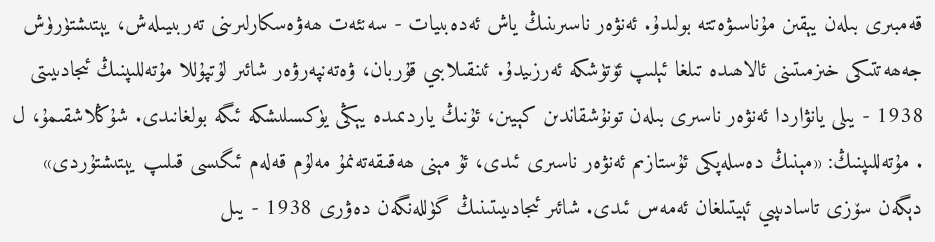قەمبىرى بىلەن يېقىن مۇناسىۋەتتە بولىدۇ. ئەنۋەر ناسىرىنىڭ ياش ئەدەبىيات - سەنئەت ھەۋەسكارلىرىنى تەربىيىلەش، يېتىشتۈرۈش جەھەتتىكى خىزمىتىنى ئالاھىدە تىلغا ئېلىپ ئۆتۈشكە ئەرزىيدۇ. ئىنقىلابىي قۇربان، ۋەتەنپەرۋەر شائىر لۇتپۇللا مۇتەللىپنىڭ ئىجادىيىتى 1938 - يىلى يانۋاردا ئەنۋەر ناسىرى بىلەن تونۇشقاندىن كېيىن، ئۇنىڭ ياردىمىدە يېڭى يۈكسىلىشكە ئىگە بولغانىدى. شۇڭلاشقىمۇ، ل . مۇتەللىپنىڭ: «مېنىڭ دەسلەپكى ئۇستازىم ئەنۋەر ناسىرى ئىدى، ئۇ مېنى ھەقىقەتەنمۇ مەلۇم قەلەم ئىگىسى قىلىپ يېتىشتۇردى» دېگەن سۆزى تاسادىپىي ئېيتىلغان ئەمەس ئىدى. شائىر ئىجادىيىتىنىڭ گۈللەنگەن دەۋرى 1938 - يىل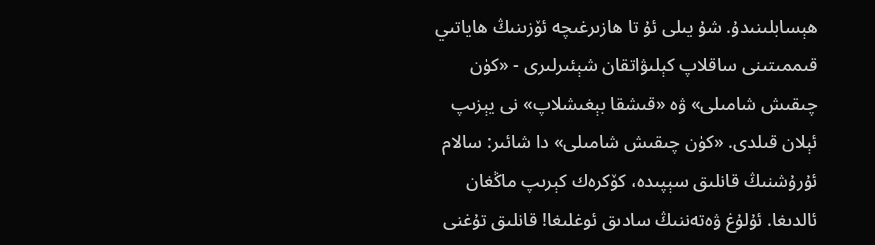ھېسابلىنىدۇ. شۇ يىلى ئۇ تا ھازىرغىچە ئۆزىنىڭ ھاياتىي قىممىتىنى ساقلاپ كېلىۋاتقان شېئىرلىرى - «كۈن چىقىش شامىلى» ۋە «قىشقا بېغىشلاپ» نى يېزىپ ئېلان قىلدى. «كۈن چىقىش شامىلى» دا شائىر: سالام ئۇرۇشنىڭ قانلىق سېپىدە، كۆكرەك كېرىپ ماڭغان ئالدىغا. ئۇلۇغ ۋەتەننىڭ سادىق ئوغلىغا! قانلىق تۇغنى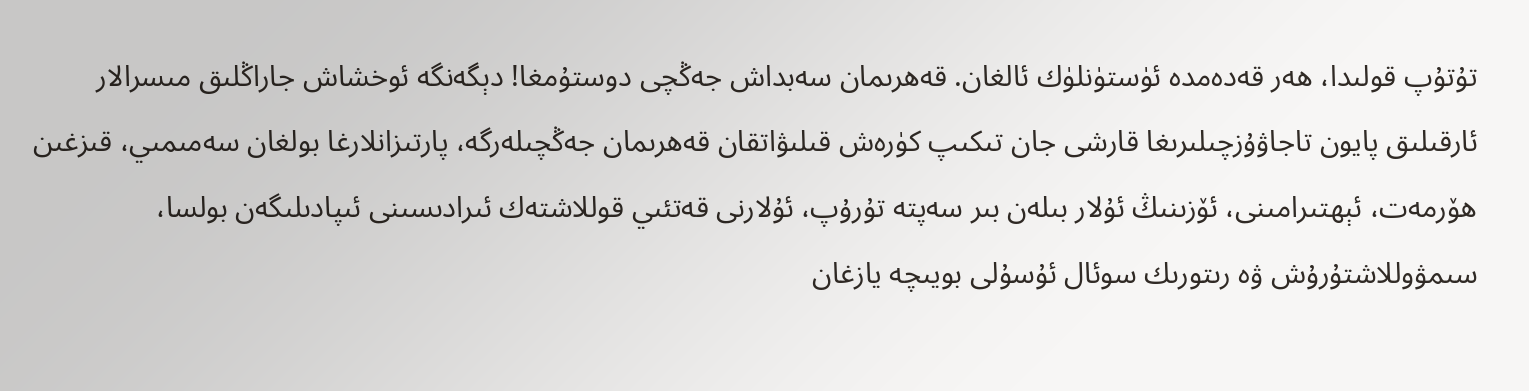تۇتۇپ قولىدا، ھەر قەدەمدە ئۈستۈنلۈك ئالغان. قەھرىمان سەبداش جەڭچى دوستۇمغا! دېگەنگە ئوخشاش جاراڭلىق مىسرالار ئارقىلىق پايون تاجاۋۇزچىلىرىغا قارشى جان تىكىپ كۈرەش قىلىۋاتقان قەھرىمان جەڭچىلەرگە، پارتىزانلارغا بولغان سەمىمىي، قىزغىن ھۆرمەت، ئېھتىرامىنى، ئۆزىنىڭ ئۇلار بىلەن بىر سەپتە تۇرۇپ، ئۇلارنى قەتئىي قوللاشتەك ئىرادىسىنى ئىپادىلىگەن بولسا، سىمۋوللاشتۇرۇش ۋە رىتورىك سوئال ئۇسۇلى بويىچە يازغان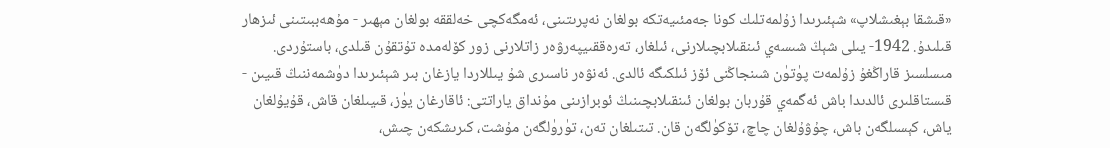«قىشقا بېغىشلاپ» شېئىرىدا زۇلمەتلىك كونا جەمئىيەتكە بولغان نەپرىتىنى، ئەمگەكچى خەلققە بولغان مېھىر - مۇھەببىتىنى ئىزھار قىلىدۇ. 1942- يىلى شېڭ شىسەي ئىنقىلابچىلارنى، ئىلغار، تەرەققىيپەرۋەر زاتلارنى زور كۆلەمدە تۇتقۇن قىلدى، باستۇردى. مىسلسىز قاراڭغۇ زۇلمەت پۈتۈن شىنجاڭنى ئۆز ئىلكىگە ئالدى. ئەنۋەر ناسىرى شۇ يىللاردا يازغان بىر شېئىرىدا دۈشمەننىڭ قىيىن - قىستاقلىرى ئالدىدا باش ئەگمەي قۇربان بولغان ئىنقىلابچىنىڭ ئوبرازىنى مۇنداق ياراتتى: ئاقارغان يۈز، قىيىلغان قاش، قۇيۇلغان ياش، كېسىلگەن باش، چۇۋۇلغان چاچ، تۆكۈلگەن قان. تىتىلغان تەن، تۈرۈلگەن مۇشت، كىرىشكەن چىش،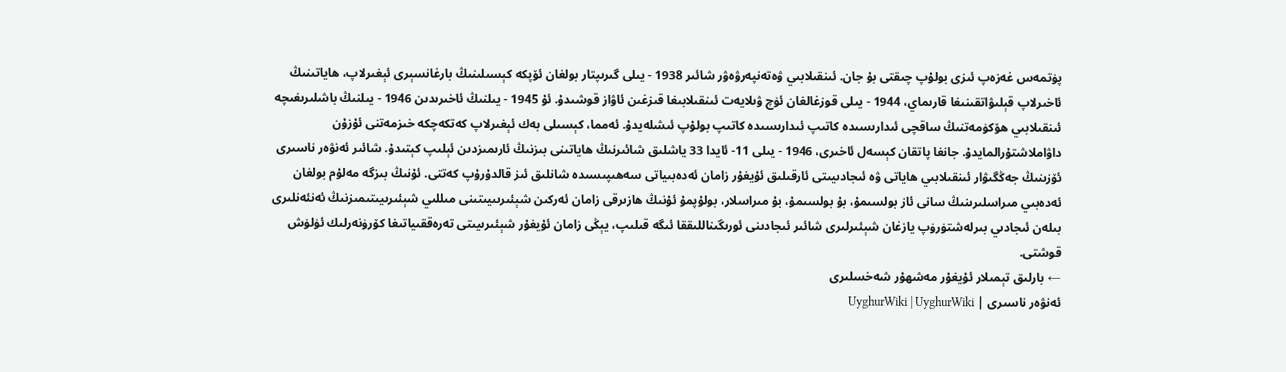پۈتمەس غەزەپ ئىزى بولۇپ چىقتى بۇ جان. ئىنقىلابىي ۋەتەنپەرۋەۋر شائىر 1938 - يىلى گىرىپتار بولغان ئۆپكە كېسىلىنىڭ بارغانسېرى ئېغىرلاپ، ھاياتىنىڭ ئاخىرلاپ قېلىۋاتقىنىغا قارىماي، 1944 - يىلى قوزغالغان ئۈچ ۋىلايەت ئىنقىلابىغا قىزغىن ئاۋاز قوشىدۇ. ئۇ 1945 - يىلنىڭ ئاخىرىدىن 1946 - يىلنىڭ باشلىرىغىچە ئىنقىلابىي ھۆكۈمەتنىڭ ساقچى ئىدارىسىدە كاتىپ ئىدارىسىدە كاتىپ بولۇپ ئىشلەيدۇ. ئەمما، كېسىلى بەك ئېغىرلاپ كەتكەچكە خىزمەتنى ئۇزۇن داۋاملاشتۇرالمايدۇ. جانغا پاتقان كېسەل ئاخىرى، 1946 - يىلى 11- ئايدا 33 ياشلىق شائىرنىڭ ھاياتىنى بىزنىڭ ئارىمىزدىن ئېلىپ كېتىدۇ. شائىر ئەنۋەر ناسىرى ئۆزىنىڭ جەڭگىۋار ئىنقىلابىي ھاياتى ۋە ئىجادىيىتى ئارقىلىق ئۇيغۇر زامان ئەدەبىياتى سەھىپىسىدە شانلىق ئىز قالدۇرۇپ كەتتى. ئۇنىڭ بىزگە مەلۇم بولغان ئەدەبىي مىراسلىرىنىڭ سانى ئاز بولسىمۇ، بۇ بولسىمۇ، بۇ مىراسلار، بولۇپمۇ ئۇنىڭ ھازىرقى زامان ئەركىن شېئىرىىيىتىنى مىللىي شېئىرىيىتىمىزنىڭ ئەنئەنلىرى بىلەن ئىجادىي بىرلەشتۈرۈپ يازغان شېئىرلىرى شائىر ئىجادىنى ئورىگىناللىققا ئىگە قىلىپ، يېڭى زامان ئۇيغۇر شېئىرىيىتى تەرەققىياتىغا كۆرۈنەرلىك ئۈلۈش قوشتى.
← بارلىق تېمىلار ئۇيغۇر مەشھۇر شەخسلىرى
ئەنۋەر ناسىرى | UyghurWiki | UyghurWiki